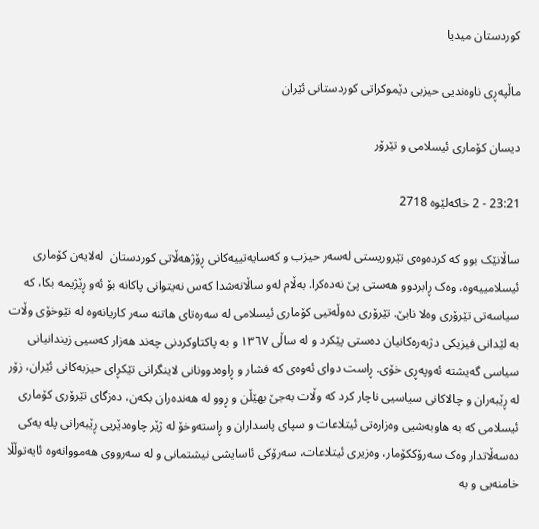کوردستان میدیا

ماڵپەڕی ناوەندیی حیزبی دێموکراتی کوردستانی ئێران

دیسان کۆماری ئیسلامی و تێرۆر

23:21 - 2 خاکەلێوه 2718

ساڵانێک بوو کە کردەوەی تێروریستی لەسەر حیزب و کەسایەتییەکانی ڕۆژهەڵاتی کوردستان  لەلایەن کۆماری ئیسلامییەوە، وەک ڕابردوو هەستی پێ نەدەکرا. بەڵام لەو ساڵانەشدا کەس نەیتوانی پاکانە بۆ ئەو ڕێژیمە بکا، کە سیاسەتی تێرۆری وەلا نابێ. تێرۆری دەوڵەتیی کۆماری ئیسلامی لە سەرەتای هاتنە سەر کاریانەوە لە نێوخۆی وڵات بە لێدانی فیزیکی دژبەرەکانیان دەستی پێکرد و لە ساڵی ١٣٦٧ و بە پاکتاوکردنی چەند هەزار کەسیی زیندانیانی سیاسی گەیشتە ئەوپەڕی خۆی. ڕاست دوای ئەوەی کە فشار و ڕاوەدوونانی لاینگرانی تێکڕای حیزبەکانی ئێران، زۆر لە ڕێبەران و چالاکانی سیاسیی ناچار کرد کە وڵات بەجێ بهێڵن و ڕوو لە هەندەران بکەن، دەزگای تێرۆری کۆماری ئیسلامی کە بە هاوبەشیی وەزارەتی ئیتلاعات و سپای پاسداران و ڕاستەوخۆ لە ژێر چاوەدێریی ڕێبەرانی پلە یەکی دەسەڵاتدار وەک سەرۆککۆمار، وەزیری ئیتلاعات، سەرۆکی ئاسایشی نیشتمانی و لە سەرووی هەمووانەوە ئایەتوڵڵا خامنەیی و بە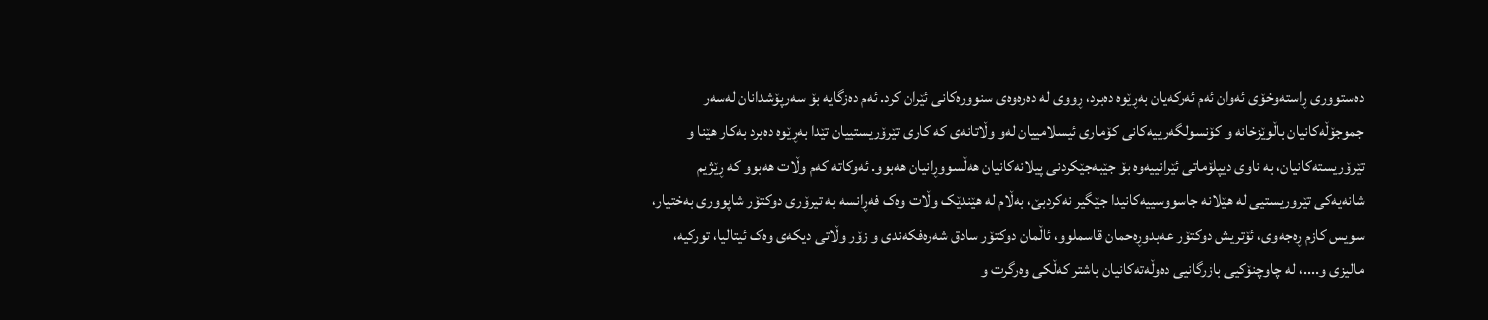دەستووری ڕاستەوخۆی ئەوان ئەم ئەرکەیان بەڕێوە دەبرد، ڕووی لە دەرەوەی سنوورەکانی ئێران کرد. ئەم دەزگایە بۆ سەرپۆشدانان لەسەر جموجۆڵەکانیان باڵوێزخانە و کۆنسولگەرییەکانی کۆماری ئیسلامییان لەو وڵاتانەی کە کاری تێرۆریستییان تێدا بەڕێوە دەبرد بەکار هێنا و تێرۆریستەکانیان، بە ناوی دیپلۆماتی ئێرانییەوە بۆ جێبەجێکردنی پیلانەکانیان هەڵسووڕانیان هەبوو. ئەوکاتە کەم وڵات هەبوو کە ڕێژیم شانەیەکی تێروریستیی لە هێلانە جاسووسییەکانیدا جێگیر نەکردبێ، بەڵام لە هێندێک وڵات وەک فەڕانسە بە تیرۆری دوکتۆر شاپووری بەختیار، سویس کازم ڕەجەوی، ئۆتریش دوکتۆر عەبدوڕەحمان قاسملوو، ئاڵمان دوکتۆر سادق شەرەفکەندی و زۆر وڵاتی دیکەی وەک ئیتالیا، تورکیە، مالیزی و....، لە چاوچنۆکیی بازرگانیی دەوڵەتەکانیان باشتر کەڵکی وەرگرت و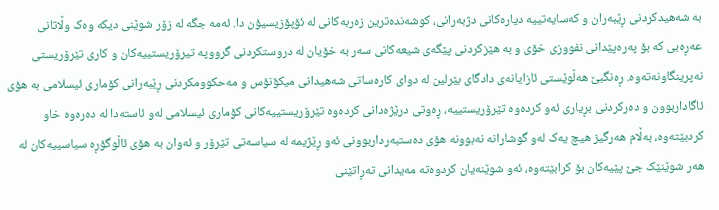بە شەهیدکردنی ڕێبەران و کەسایەتییە دیارەکانی دژبەرانی، کوشەندەترین زەربەکانی لە ئۆپۆزیسیۆن دا. ئەمە جگە لە زۆر شوێنی دیکە وەک وڵاتانی عەڕەبی کە بۆ پەرەپێدانی نفووزی خۆی و بە هێزکردنی پێگەی شیعەکانی سەر بە خۆیان لە دروستکردنی گرووپە تیرۆریستییەکان و کاری تێرۆریستی نەپرینگاونەتەوە. ڕەنگبێ هەڵوێستی ئازایانەی دادگای بێرلین لە دوای کارەساتی شەهیدانی میکۆنۆس و مەحکوومکردنی ڕێبەرانی کۆماری ئیسلامی بە هۆی ئاگاداربوون و دەرکردنی بڕیاری ئەو کردەوە تێرۆریستییە، ڕەوتی درێژەدانی کردەوە تێرۆریستییەکانی کۆماری ئیسلامی لەو ئاستەدا لە دەرەوە خاو کردبێتەوە، بەڵام هەرگیز هیچ یەک لەو گوشارانە نەبوونە هۆی دەستبەرداربوونی ئەو ڕێژیمە لە سیاسەتی تێرۆر و ئەوان بە هۆی ئاڵوگۆڕە سیاسییەکان لە هەر شوێنێک جێ پێیەکان بۆ کرابێتەوە، ئەو شوێنەیان کردوەتە مەیدانی تەڕاتێنی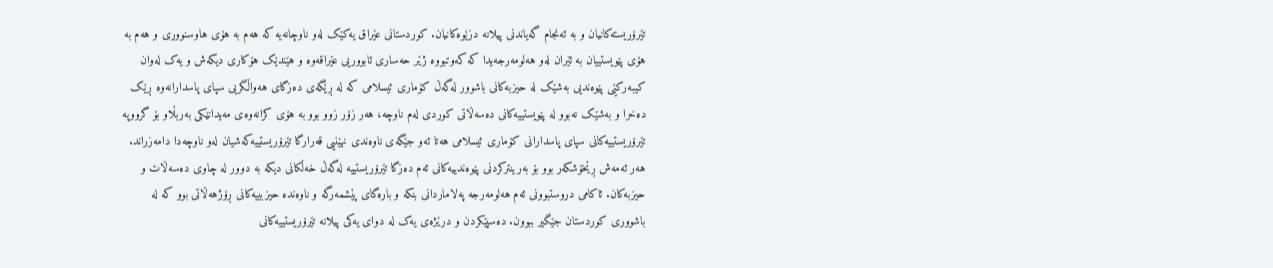تێرۆریستەکانیان و بە ئەنجام گەیاندنی پیلانە دزێوەکانیان. کوردستانی عێراق یەکێک لەو ناوچانەیە کە هەم بە هۆی هاوسنووری و هەم بە هۆی پێویستییان بە ئێران لەو هەلومەرجەیدا کە کەوتبووە ژێر حەساری ئابووریی عێراقەوە و هێندێک هۆکاری دیکەش و یەک لەوان کیبەرکێی پێوەندیی بەشێک لە حیزبەکانی باشوور لەگەڵ کۆماری ئیسلامی کە لە ڕێگەی دەزگای هەواڵگریی سپای پاسدارانەوە ڕێک دەخرا و بەشێک نەبوو لە پێویستییەکانی دەسەڵاتی کوردی لەم ناوچە، هەر زۆر زوو بوو بە هۆی کرانەوەی مەیدانێکی بەربڵاو بۆ گرووپە تێرۆریستییەکانی سپای پاسدارانی کۆماری ئیسلامی هەتا ئەو جێگەی ناوەندی نهێنیی قەرارگا تێرۆریستییەکەشیان لەو ناوچەدا دامەزراند. هەر ئەمەش ڕێخۆشکەر بوو بۆ بەرینترکردنی پێوەندییەکانی ئەم دەزگا تێرۆریستییە لەگەڵ خەڵکانی دیکە بە دوور لە چاوی دەسەڵات و حیزبەکان. ئاکامی دروستبوونی ئەم هەلومەرجە پەلاماردانی بنکە و بارەگای پێشمەرگە و ناوەندە حیزبییەکانی ڕۆژهەڵاتی بوو کە لە باشووری کوردستان جێگیر ببوون. دەسپێکردن و درێژەی یەک لە دوای یەکی پیلانە تێرۆریستییەکانی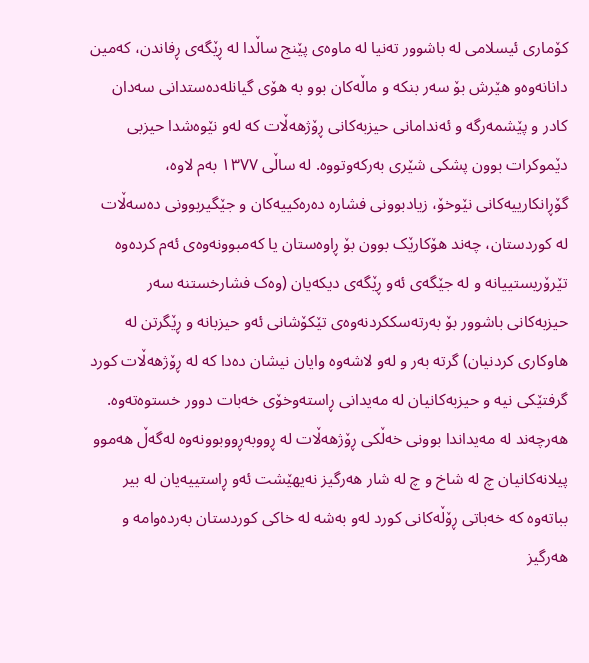کۆماری ئیسلامی لە باشوور تەنیا لە ماوەی پێنج ساڵدا لە ڕێگەی ڕفاندن، کەمین دانانەوەو هێرش بۆ سەر بنکە و ماڵەکان بوو بە هۆی گیانلەدەستدانی سەدان کادر و پێشمەرگە و ئەندامانی حیزبەکانی ڕۆژهەڵات کە لەو نێوەشدا حیزبی دێموکرات بوون پشکی شێری بەرکەوتووە. لە ساڵی ١٣٧٧ بەم لاوە، گۆڕانکارییەکانی نێوخۆ، زیادبوونی فشارە دەرەکییەکان و جێگیربوونی دەسەڵات لە کوردستان، چەند هۆکارێک بوون بۆ ڕاوەستان یا کەمبوونەوەی ئەم کردەوە تێرۆریستییانە و لە جێگەی ئەو ڕێگەی دیکەیان (وەک فشارخستنە سەر حیزبەکانی باشوور بۆ بەرتەسککردنەوەی تێکۆشانی ئەو حیزبانە و ڕێگرتن لە هاوکاری کردنیان) گرتە بەر و لەو لاشەوە وایان نیشان دەدا کە لە ڕۆژهەڵات کورد گرفتێکی نیە و حیزبەکانیان لە مەیدانی ڕاستەوخۆی خەبات دوور خستوەتەوە. هەرچەند لە مەیداندا بوونی خەڵکی ڕۆژهەڵات لە ڕووبەڕووبوونەوە لەگەڵ هەموو پیلانەکانیان چ لە شاخ و چ لە شار هەرگیز نەیهێشت ئەو ڕاستییەیان لە بیر بباتەوە کە خەباتی ڕۆڵەکانی کورد لەو بەشە لە خاکی کوردستان بەردەوامە و هەرگیز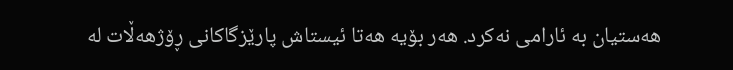هەستیان بە ئارامی نەکرد. هەر بۆیە هەتا ئیستاش پارێزگاکانی ڕۆژهەڵات لە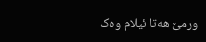ورمێ هەتا ئیلام وەک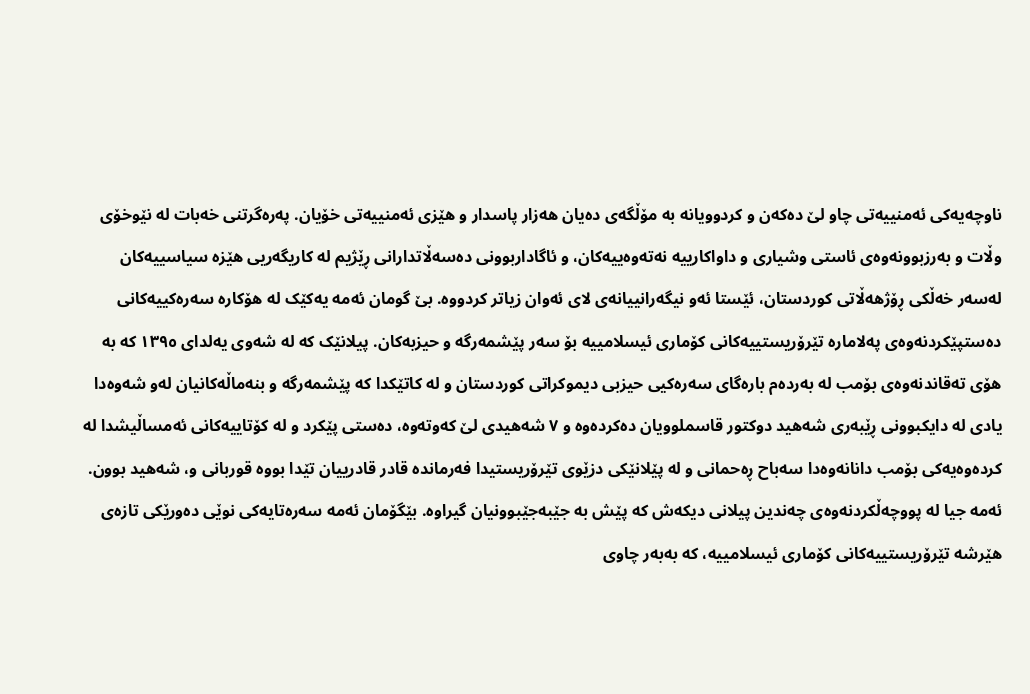ناوچەیەکی ئەمنییەتی چاو لێ دەکەن و کردوویانە بە مۆڵگەی دەیان هەزار پاسدار و هێزی ئەمنییەتی خۆیان. پەرەگرتنی خەبات لە نێوخۆی وڵات و بەرزبوونەوەی ئاستی وشیاری و داواکارییە نەتەوەییەکان، و ئاگاداربوونی دەسەڵاتدارانی ڕێژیم لە کاریگەریی هێزە سیاسییەکان لەسەر خەڵکی ڕۆژهەڵاتی کوردستان، ئێستا ئەو نیگەرانییانەی لای ئەوان زیاتر کردووە. بێ گومان ئەمە یەکێک لە هۆکارە سەرەکییەکانی دەستپێکردنەوەی پەلامارە تێرۆریستییەکانی کۆماری ئیسلامییە بۆ سەر پێشمەرگە و حیزبەکان. پیلانێک کە لە شەوی یەلدای ١٣٩٥ کە بە هۆی تەقاندنەوەی بۆمب لە بەردەم بارەگای سەرەکیی حیزبی دیموکراتی کوردستان و لە کاتێکدا کە پێشمەرگە و بنەماڵەکانیان لەو شەوەدا یادی لە دایکبوونی ڕێبەری شەهید دوکتور قاسملوویان دەکردەوە و ٧ شەهیدی لێ کەوتەوە، دەستی پێکرد و لە کۆتاییەکانی ئەمساڵیشدا لە کردەوەیەکی بۆمب دانانەوەدا سەباح ڕەحمانی و لە پێلانێکی دزێوی تێرۆریستیدا فەرماندە قادر قادرییان تێدا بووە قوربانی و، شەهید بوون. ئەمە جیا لە پووچەڵکردنەوەی چەندین پیلانی دیکەش کە پێش بە جێبەجێبوونیان گیراوە. بێگۆمان ئەمە سەرەتایەکی نوێی دەورێکی تازەی هێرشە تێرۆریستییەکانی کۆماری ئیسلامییە، کە بەبەر چاوی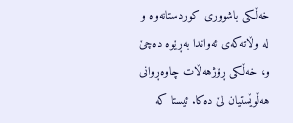خەڵکی باشووری کوردستانەوە و لە وڵاتەکەی ئەواندا بەڕێوە دەچێ و، خەڵکی ڕۆژهەڵات چاوەڕوانی هەڵوێستیان لێ دەکا. ئیستا کە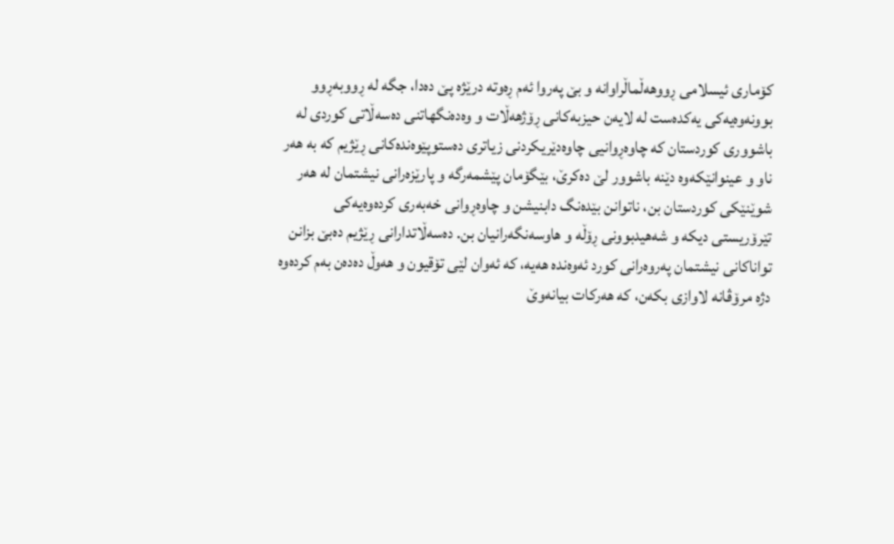کۆماری ئیسلامی ڕووهەڵماڵراوانە و بێ پەروا ئەم ڕەوتە درێژە پێ دەدا، جگە لە ڕووبەڕوو بوونەوەیەکی یەکدەست لە لایەن حیزبەکانی ڕۆژهەڵات و وەدەنگهاتنی دەسەڵاتی کوردی لە باشووری کوردستان کە چاوەڕوانیی چاوەدێریکردنی زیاتری دەستوپێوەندەکانی ڕێژیم کە بە هەر ناو و عینوانێکەوە دێنە باشوور لێ دەکرێ، بێگۆمان پێشمەرگە و پارێزەرانی نیشتمان لە هەر شوێنێکی کوردستان بن، ناتوانن بێدەنگ دابنیشن و چاوەڕوانی خەبەری کردەوەیەکی تێرۆریستی دیکە و شەهیدبوونی ڕۆڵە و هاوسەنگەرانیان بن. دەسەڵاتدارانی ڕێژیم دەبێ بزانن تواناکانی نیشتمان پەروەرانی کورد ئەوەندە هەیە، کە ئەوان لێی تۆقیون و هەوڵ دەدەن بەم کردەوە دژە مرۆڤانە لاوازی بکەن، کە هەرکات بیانەوێ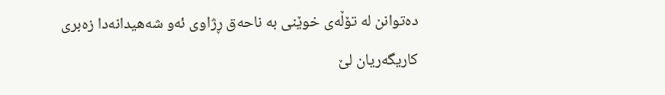دەتوانن لە تۆڵەی خوێنی بە ناحەق ڕژاوی ئەو شەهیدانەدا زەبری کاریگەریان لێ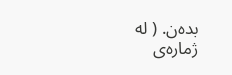بدەن. ( لە ژمارەی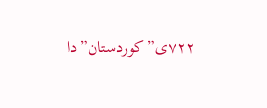٧٢٢ی”کوردستان”دا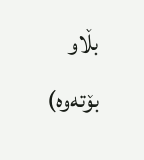بڵاو بۆتەوە)